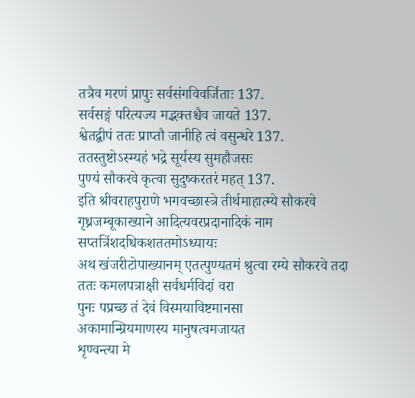तत्रैव मरणं प्रापुः सर्वसंगविवर्जिताः 137.
सर्वसङ्गं परित्यज्य मद्भक्तश्चैव जायते 137.
श्वेतद्वीपं ततः प्राप्तौ जानीहि त्वं वसुन्धरे 137.
ततस्तुष्टोऽस्म्यहं भद्रे सूर्यस्य सुमहौजसः
पुण्यं सौकरवे कृत्वा सुदुष्करतरं महत् 137.
इति श्रीवराहपुराणे भगवच्छास्त्रे तीर्थमाहात्म्ये सौकरवे गृध्रजम्बूकाख्याने आदित्यवरप्रदानादिकं नाम सप्तत्रिंशदधिकशततमोऽध्यायः
अथ खंजरीटोपाख्यानम् एतत्पुण्यतमं श्रुत्वा रम्ये सौकरवे तदा
ततः कमलपत्राक्षी सर्वधर्मविदां वरा
पुनः पप्रच्छ तं देवं विस्मयाविष्टमानसा
अकामान्म्रियमाणस्य मानुषत्वमजायत
शृण्वन्त्या मे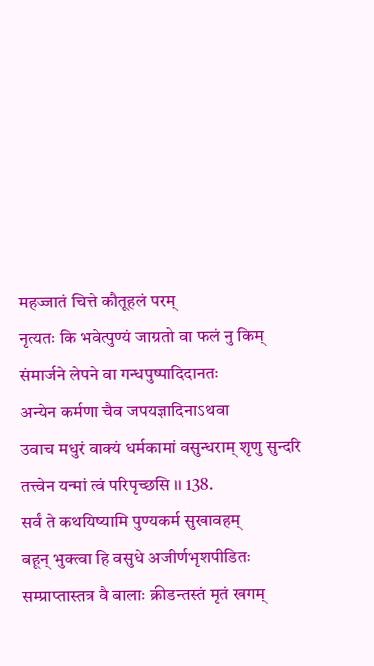महज्जातं चित्ते कौतूहलं परम्
नृत्यतः कि भवेत्पुण्यं जाग्रतो वा फलं नु किम्
संमार्जने लेपने वा गन्धपुष्पादिदानतः
अन्येन कर्मणा चैव जपयज्ञादिनाऽथवा
उवाच मधुरं वाक्यं धर्मकामां वसुन्धराम् शृणु सुन्दरि तत्त्वेन यन्मां त्वं परिपृच्छसि ।। 138.
सर्वं ते कथयिष्यामि पुण्यकर्म सुखावहम्
बहून् भुक्त्वा हि वसुधे अजीर्णभृशपीडितः
सम्प्राप्तास्तत्र वै बालाः क्रीडन्तस्तं मृतं खगम्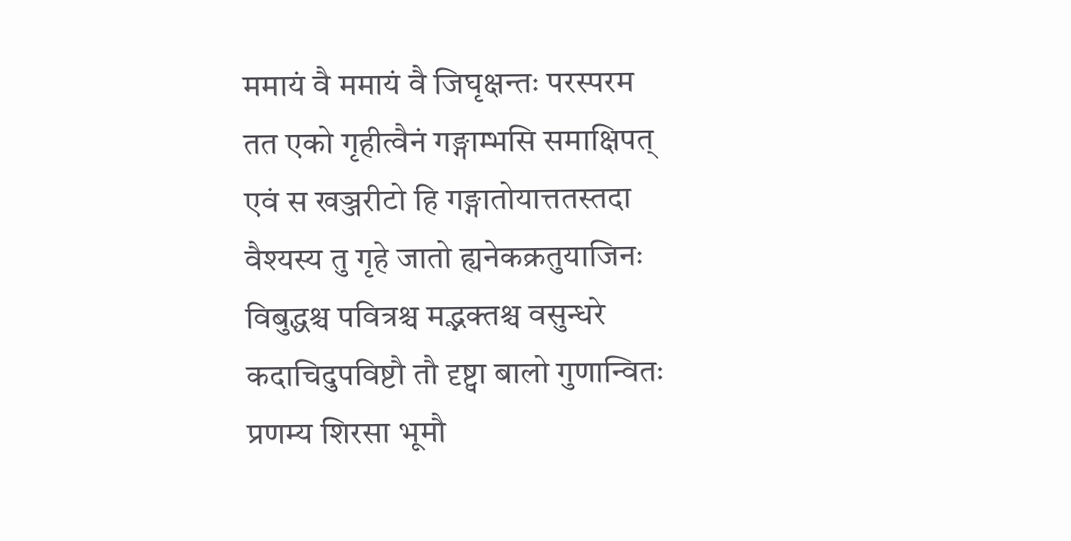ममायं वै ममायं वै जिघृक्षन्तः परस्परम
तत एको गृहीत्वैनं गङ्गाम्भसि समाक्षिपत्
एवं स खञ्जरीटो हि गङ्गातोयात्ततस्तदा
वैश्यस्य तु गृहे जातो ह्यनेकक्रतुयाजिनः
विबुद्धश्च पवित्रश्च मद्भक्तश्च वसुन्धरे
कदाचिदुपविष्टौ तौ दृष्ट्वा बालो गुणान्वितः
प्रणम्य शिरसा भूमौ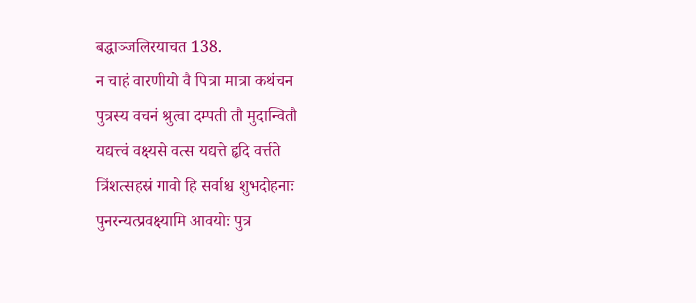बद्धाञ्जलिरयाचत 138.
न चाहं वारणीयो वै पित्रा मात्रा कथंचन
पुत्रस्य वचनं श्रुत्वा दम्पती तौ मुदान्वितौ
यद्यत्त्वं वक्ष्यसे वत्स यद्यत्ते हृदि वर्त्तते
त्रिंशत्सहस्रं गावो हि सर्वाश्च शुभदोहनाः
पुनरन्यत्प्रवक्ष्यामि आवयोः पुत्र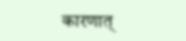कारणात्